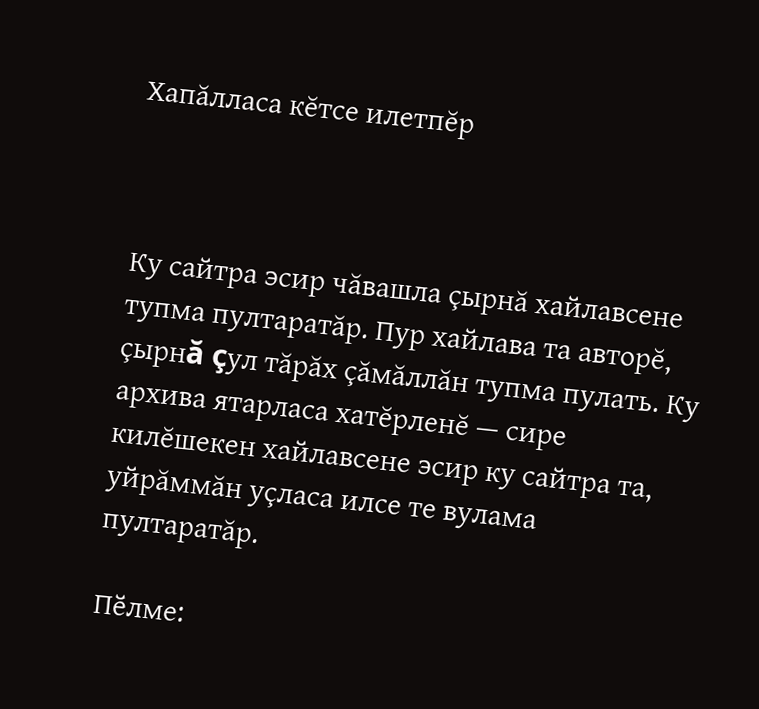Хапăлласа кĕтсе илетпĕр



Ку сайтра эсир чăвашла çырнă хайлавсене тупма пултаратăр. Пур хайлава та авторĕ, çырнă çул тăрăх çăмăллăн тупма пулать. Ку архива ятарласа хатĕрленĕ — сире килĕшекен хайлавсене эсир ку сайтра та, уйрăммăн уçласа илсе те вулама пултаратăр.

Пӗлме: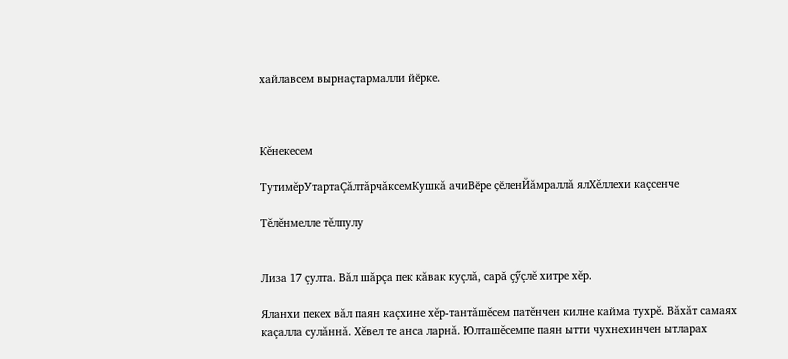хайлавсем вырнаҫтармалли йӗрке.



Кĕнекесем

ТутимĕрУтартаÇăлтăрчăксемКушкă ачиВӗре ҫӗленЙăмраллă ялХĕллехи каçсенче

Тĕлĕнмелле тĕлпулу


Лиза 17 çулта. Вăл шăрçа пек кăвак куçлă, сарă çӳçлĕ хитре хĕр.

Яланхи пекех вăл паян каçхине хĕр-тантăшĕсем патĕнчен килне кайма тухрĕ. Вăхăт самаях каçалла сулăннă. Хĕвел те анса ларнă. Юлташĕсемпе паян ытти чухнехинчен ытларах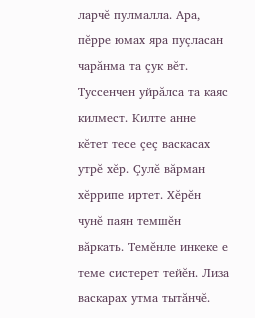ларчĕ пулмалла. Ара, пĕрре юмах яра пуçласан чарăнма та çук вĕт. Туссенчен уйрăлса та каяс килмест. Килте анне кĕтет тесе çеç васкасах утрĕ хĕр. Çулĕ вăрман хĕррипе иртет. Хĕрĕн чунĕ паян темшĕн вăркать. Темĕнле инкеке е теме систерет тейĕн. Лиза васкарах утма тытăнчĕ.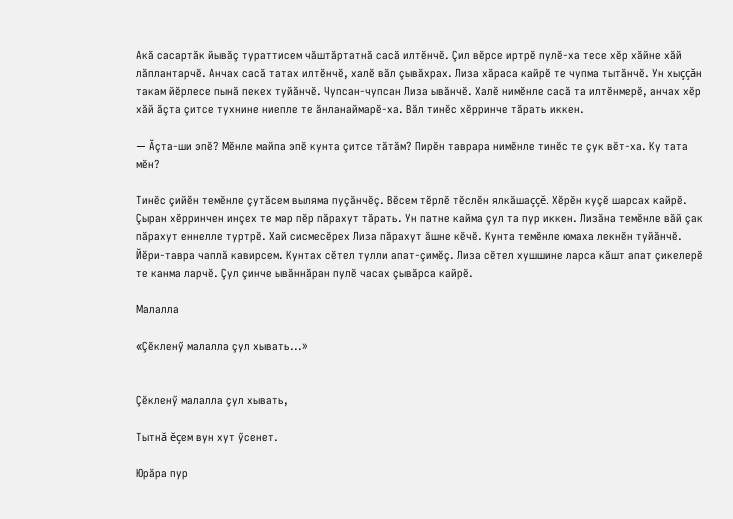Акă сасартăк йывăç тураттисем чăштăртатнă сасă илтĕнчĕ. Çил вĕрсе иртрĕ пулĕ-ха тесе хĕр хăйне хăй лăплантарчĕ. Анчах сасă татах илтĕнчĕ, халĕ вăл çывăхрах. Лиза хăраса кайрĕ те чупма тытăнчĕ. Ун хыççăн такам йĕрлесе пынă пекех туйăнчĕ. Чупсан-чупсан Лиза ывăнчĕ. Халĕ нимĕнле сасă та илтĕнмерĕ, анчах хĕр хăй ăçта çитсе тухнине ниепле те ăнланаймарĕ-ха. Вăл тинĕс хĕрринче тăрать иккен.

— Ăçта-ши эпĕ? Мĕнле майпа эпĕ кунта çитсе тăтăм? Пирĕн таврара нимĕнле тинĕс те çук вĕт-ха. Ку тата мĕн?

Тинĕс çийĕн темĕнле çутăсем выляма пуçăнчĕç. Вĕсем тĕрлĕ тĕслĕн ялкăшаççĕ. Хĕрĕн куçĕ шарсах кайрĕ. Çыран хĕрринчен инçех те мар пĕр пăрахут тăрать. Ун патне кайма çул та пур иккен. Лизăна темĕнле вăй çак пăрахут еннелле туртрĕ. Хай сисмесĕрех Лиза пăрахут ăшне кĕчĕ. Кунта темĕнле юмаха лекнĕн туйăнчĕ. Йĕри-тавра чаплă кавирсем. Кунтах сĕтел тулли апат-çимĕç. Лиза сĕтел хушшине ларса кăшт апат çикелерĕ те канма ларчĕ. Çул çинче ывăннăран пулĕ часах çывăрса кайрĕ.

Малалла

«Çĕкленӳ малалла çул хывать...»


Çĕкленӳ малалла çул хывать,

Тытнă ĕçем вун хут ӳсенет.

Юрăра пур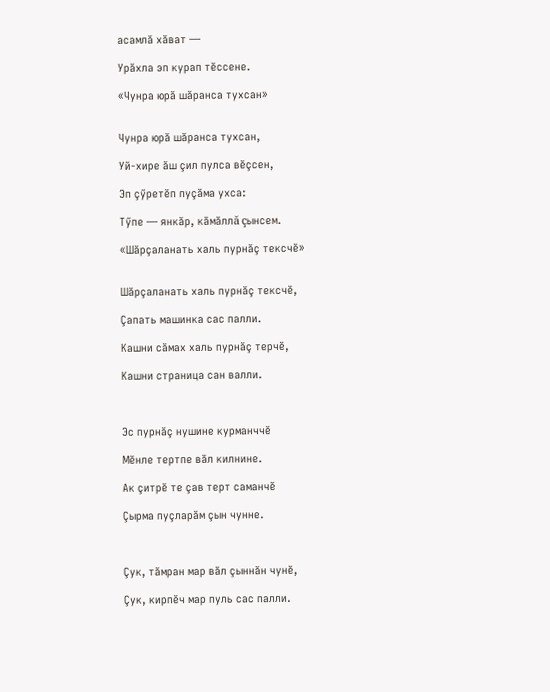асамлă хăват —

Урăхла эп курап тĕссене.

«Чунра юрă шăранса тухсан»


Чунра юрă шăранса тухсан,

Уй-хире ăш çил пулса вĕçсен,

Эп çӳретĕп пуçăма ухса:

Тӳпе — янкăр, кăмăллă çынсем.

«Шăрçаланать халь пурнăç тексчĕ»


Шăрçаланать халь пурнăç тексчĕ,

Çапать машинка сас палли.

Кашни сăмах халь пурнăç терчĕ,

Кашни страница сан валли.



Эс пурнăç нушине курманччĕ

Мĕнле тертпе вăл килнине.

Ак çитрĕ те çав терт саманчĕ

Çырма пуçларăм çын чунне.



Çук, тăмран мар вăл çыннăн чунĕ,

Çук, кирпĕч мар пуль сас палли.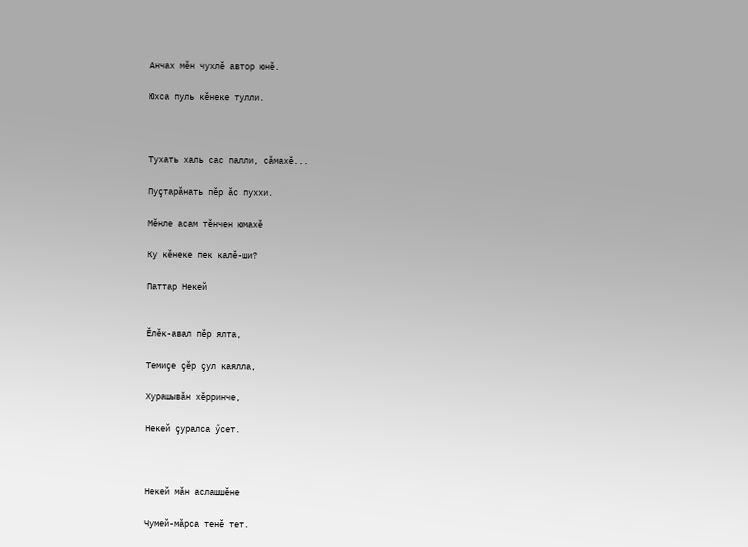Анчах мĕн чухлĕ автор юнĕ.

Юхса пуль кĕнеке тулли.



Тухать халь сас палли, сăмахĕ...

Пуçтарăнать пĕр ăс пуххи.

Мĕнле асам тĕнчен юмахĕ

Ку кĕнеке пек калĕ-ши?

Паттар Некей


Ĕлĕк-авал пĕр ялта,

Темиçе çĕр çул каялла,

Хурашывăн хĕрринче,

Некей çуралса ӳсет.



Некей мăн аслашшĕне

Чумей-мăрса тенĕ тет.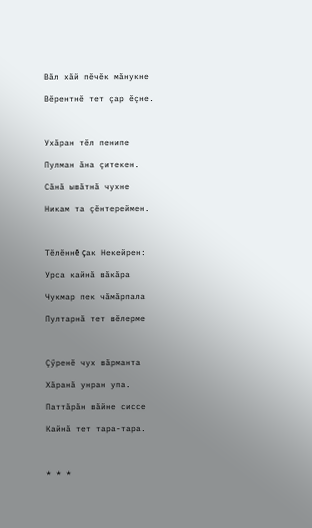Вăл хăй пĕчĕк мăнукне

Вĕрентнĕ тет çар ĕçне.



Ухăран тĕл пенипе

Пулман ăна çитекен.

Сăнă ывăтнă чухне

Никам та çĕнтереймен.



Тĕлĕннĕ çак Некейрен:

Урса кайнă вăкăра

Чукмар пек чăмăрпала

Пултарнă тет вĕлерме



Çӳренĕ чух вăрманта

Хăранă унран упа.

Паттăрăн вăйне сиссе

Кайнă тет тара-тара.



* * *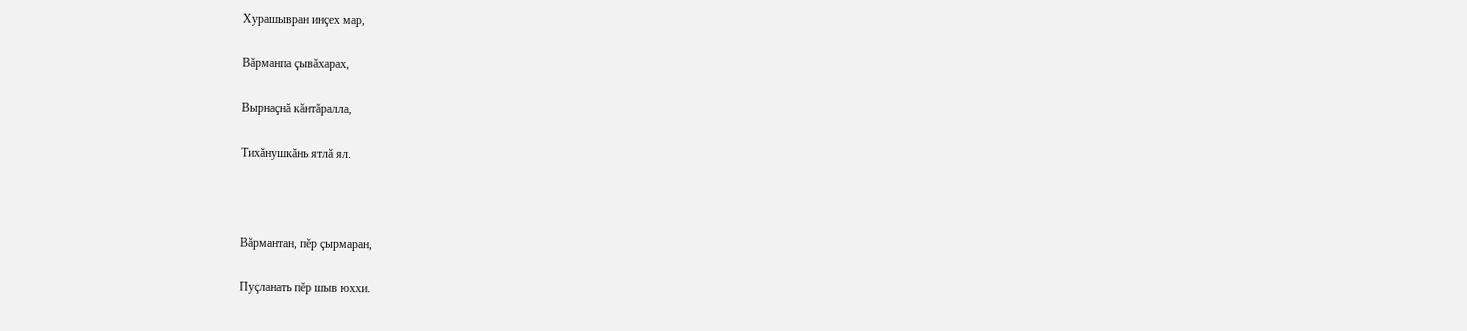Хурашывран инçех мар,

Вăрманпа çывăхарах,

Вырнаçнă кăнтăралла,

Тихăнушкăнь ятлă ял.



Вăрмантан, пĕр çырмаран,

Пуçланать пĕр шыв юххи.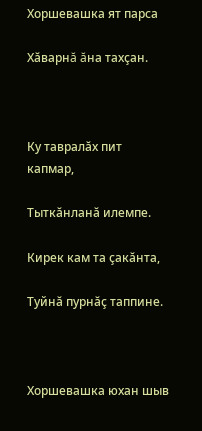Хоршевашка ят парса

Хăварнă ăна тахçан.



Ку тавралăх пит капмар,

Тыткăнланă илемпе.

Кирек кам та çакăнта,

Туйнă пурнăç таппине.



Хоршевашка юхан шыв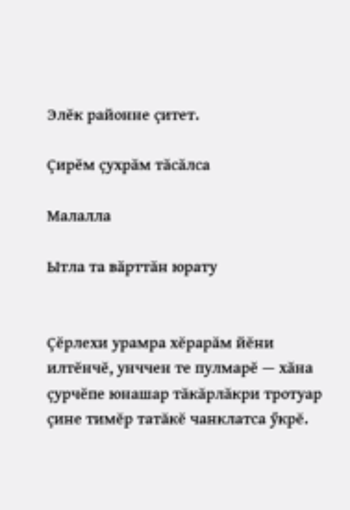Элĕк районне çитет.

Çирĕм çухрăм тăсăлса

Малалла

Ытла та вăрттăн юрату


Çĕрлехи урамра хĕрарăм йĕни илтĕнчĕ, унччен те пулмарĕ — хăна çурчĕпе юнашар тăкăрлăкри тротуар çине тимĕр татăкĕ чанклатса ӳкрĕ.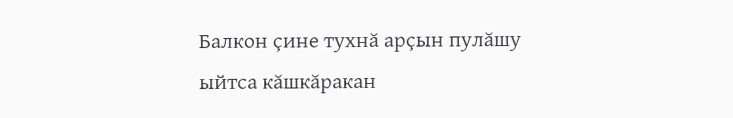Балкон çине тухнă арçын пулăшу ыйтса кăшкăракан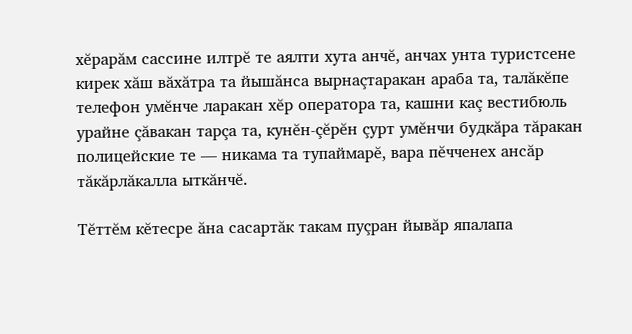хĕрарăм сассине илтрĕ те аялти хута анчĕ, анчах унта туристсене кирек хăш вăхăтра та йышăнса вырнаçтаракан араба та, талăкĕпе телефон умĕнче ларакан хĕр оператора та, кашни каç вестибюль урайне çăвакан тарçа та, кунĕн-çĕрĕн çурт умĕнчи будкăра тăракан полицейские те — никама та тупаймарĕ, вара пĕчченех ансăр тăкăрлăкалла ыткăнчĕ.

Тĕттĕм кĕтесре ăна сасартăк такам пуçран йывăр япалапа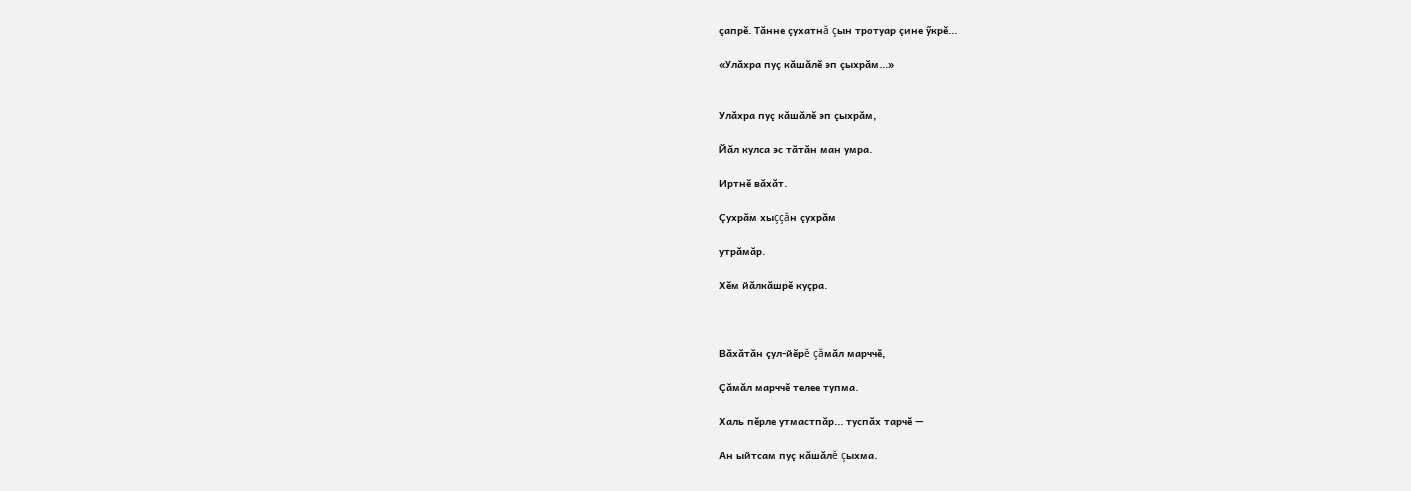çапрĕ. Тăнне çухатнă çын тротуар çине ӳкрĕ...

«Улăхра пуç кăшăлĕ эп çыхрăм...»


Улăхра пуç кăшăлĕ эп çыхрăм,

Йăл кулса эс тăтăн ман умра.

Иртнĕ вăхăт.

Çухрăм хыççăн çухрăм

утрăмăр.

Хĕм йăлкăшрĕ куçра.



Вăхăтăн çул-йĕрĕ çăмăл марччĕ,

Çăмăл марччĕ телее тупма.

Халь пĕрле утмастпăр... туспăх тарчĕ —

Ан ыйтсам пуç кăшăлĕ çыхма.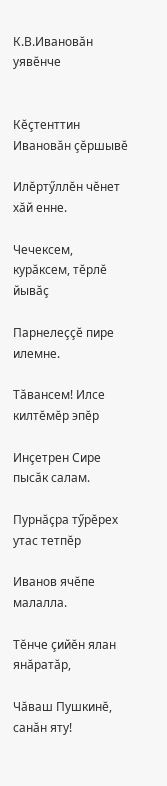К.В.Ивановăн уявĕнче


Кĕçтенттин Ивановăн çĕршывĕ

Илĕртӳллĕн чĕнет хăй енне.

Чечексем, курăксем, тĕрлĕ йывăç

Парнелеççĕ пире илемне.

Тăвансем! Илсе килтĕмĕр эпĕр

Инçетрен Сире пысăк салам.

Пурнăçра тӳрĕрех утас тетпĕр

Иванов ячĕпе малалла.

Тĕнче çийĕн ялан янăратăр,

Чăваш Пушкинĕ, санăн яту!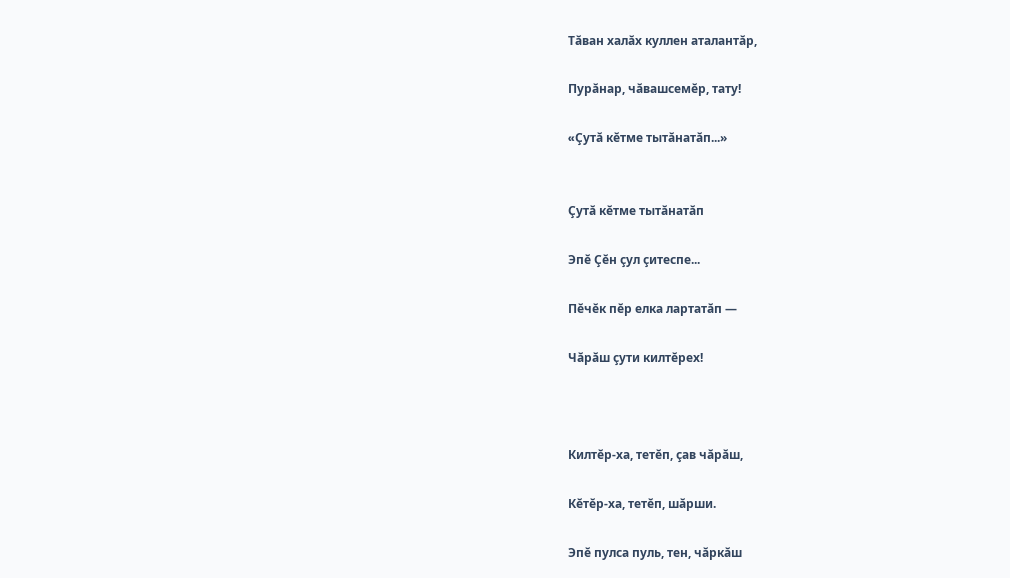Тăван халăх куллен аталантăр,

Пурăнар, чăвашсемĕр, тату!

«Çутă кĕтме тытăнатăп...»


Çутă кĕтме тытăнатăп

Эпĕ Çĕн çул çитеспе...

Пĕчĕк пĕр елка лартатăп —

Чăрăш çути килтĕрех!



Килтĕр-ха, тетĕп, çав чăрăш,

Кĕтĕр-ха, тетĕп, шăрши.

Эпĕ пулса пуль, тен, чăркăш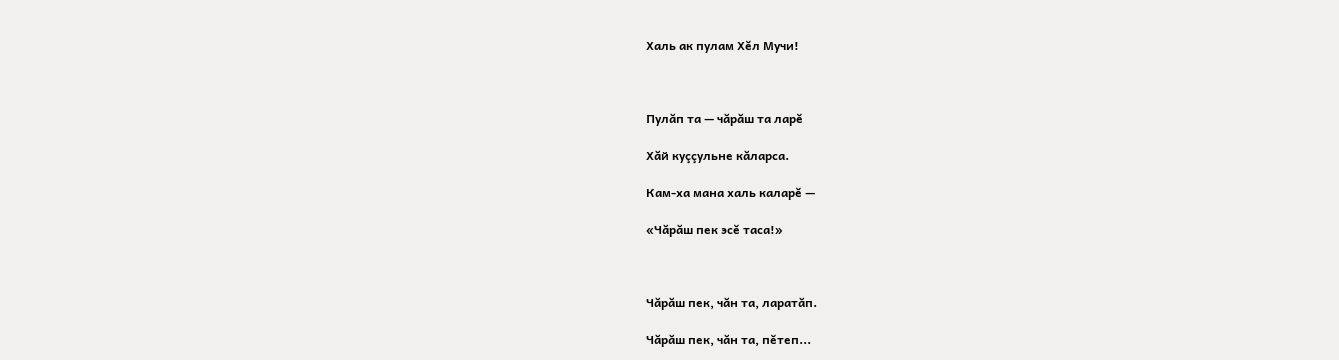Халь ак пулам Хĕл Мучи!



Пулăп та — чăрăш та ларĕ

Хăй куççульне кăларса.

Кам-ха мана халь каларĕ —

«Чăрăш пек эсĕ таса!»



Чăрăш пек, чăн та, ларатăп.

Чăрăш пек, чăн та, пĕтеп...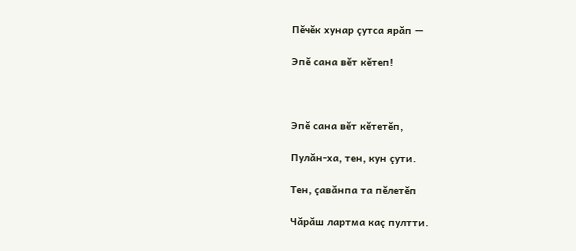Пĕчĕк хунар çутса ярăп —

Эпĕ сана вĕт кĕтеп!



Эпĕ сана вĕт кĕтетĕп,

Пулăн-ха, тен, кун çути.

Тен, çавăнпа та пĕлетĕп

Чăрăш лартма каç пултти.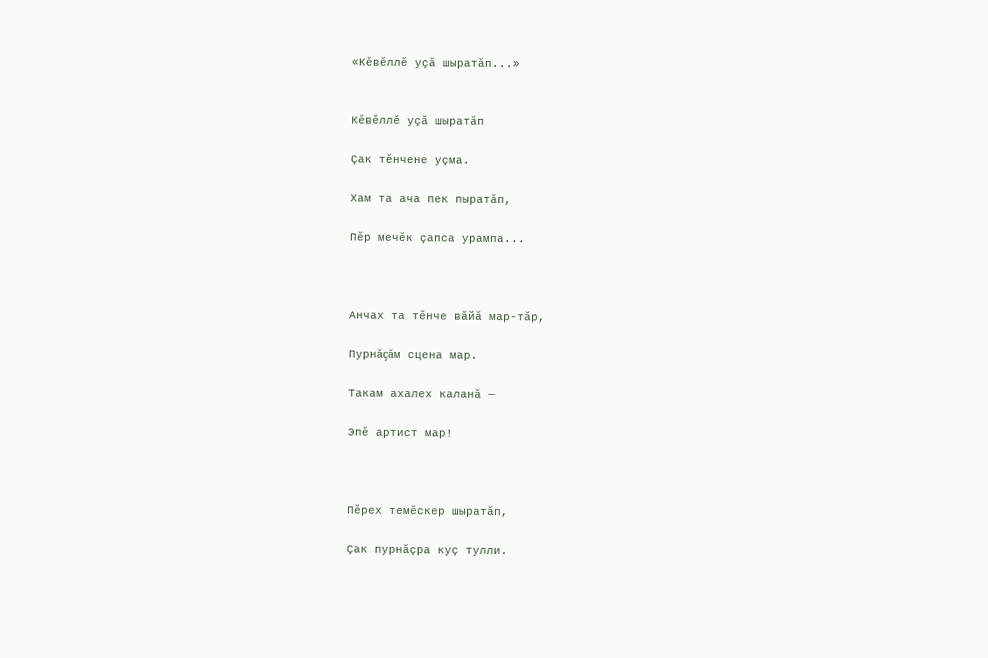«Кĕвĕллĕ уçă шыратăп...»


Кĕвĕллĕ уçă шыратăп

Çак тĕнчене уçма.

Хам та ача пек пыратăп,

Пĕр мечĕк çапса урампа...



Анчах та тĕнче вăйă мар-тăр,

Пурнăçăм сцена мар.

Такам ахалех каланă —

Эпĕ артист мар!



Пĕрех темĕскер шыратăп,

Çак пурнăçра куç тулли.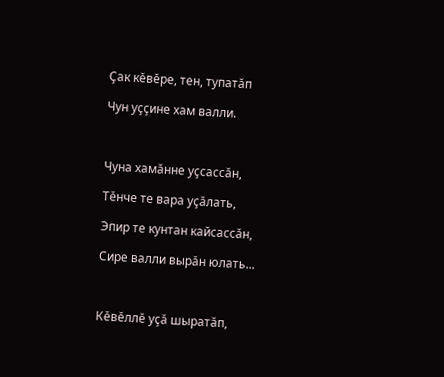Çак кĕвĕре, тен, тупатăп

Чун уççине хам валли.



Чуна хамăнне уçсассăн,

Тĕнче те вара уçăлать,

Эпир те кунтан кайсассăн,

Сире валли вырăн юлать...



Кĕвĕллĕ уçă шыратăп,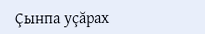Çынпа уçăрах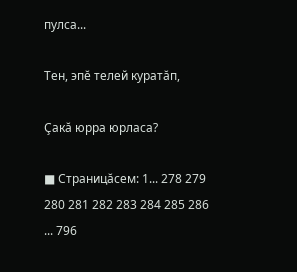пулса...

Тен, эпĕ телей куратăп,

Çакă юрра юрласа?

■ Страницăсем: 1... 278 279 280 281 282 283 284 285 286 ... 796